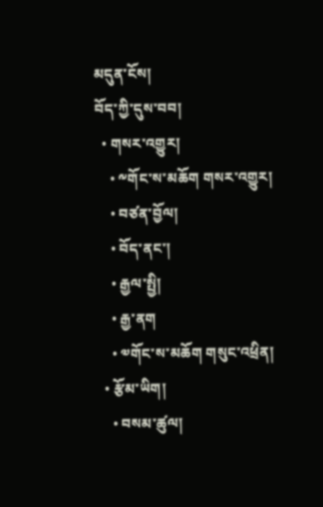མདུན་ངོས།
བོད་ཀྱི་དུས་བབ།
  • གསར་འགྱུར།
    • ༸གོང་ས་མཆོག གསར་འགྱུར།
    • བཙན་བྱོལ།
    • བོད་ནང་།
    • རྒྱལ་སྤྱི།
    • རྒྱ་ནག
    • ༧གོང་ས་མཆོག གསུང་འཕྲིན།
  • རྩོམ་ཡིག།
    • བསམ་ཚུལ།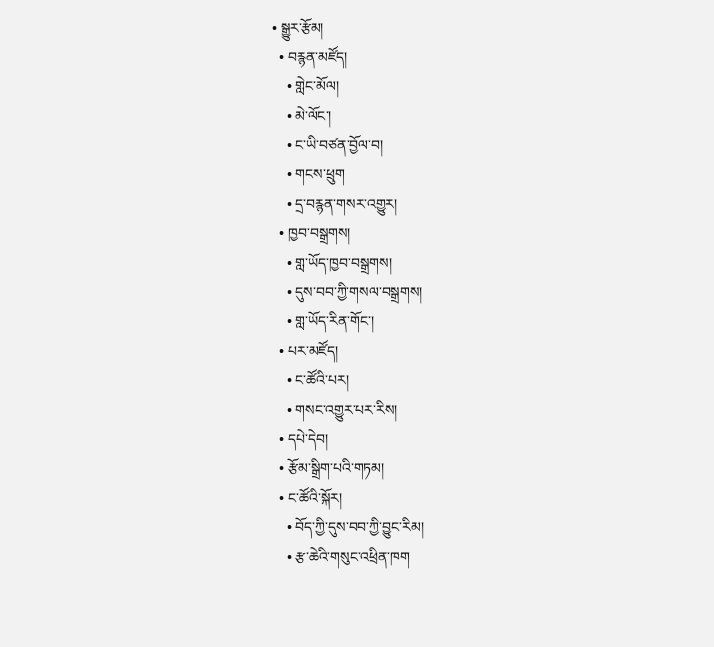• སྒྱུར་རྩོམ།
  • བརྙན་མཛོད།
    • གླེང་མོལ།
    • མེ་ལོང་།
    • ང་ཡི་བཙན་བྱོལ་བ།
    • གངས་ཕྲུག
    • དྲ་བརྙན་གསར་འགྱུར།
  • ཁྱབ་བསྒྲགས།
    • གླ་ཡོད་ཁྱབ་བསྒྲགས།
    • དུས་བབ་ཀྱི་གསལ་བསྒྲགས།
    • གླ་ཡོད་རིན་གོང་།
  • པར་མཛོད།
    • ང་ཚོའི་པར།
    • གསང་འགྱུར་པར་རིས།
  • དཔེ་དེབ།
  • རྩོམ་སྒྲིག་པའི་གཏམ།
  • ང་ཚོའི་སྐོར།
    • བོད་ཀྱི་དུས་བབ་ཀྱི་བྱུང་རིམ།
    • རྩ་ཆེའི་གསུང་འཕྲིན་ཁག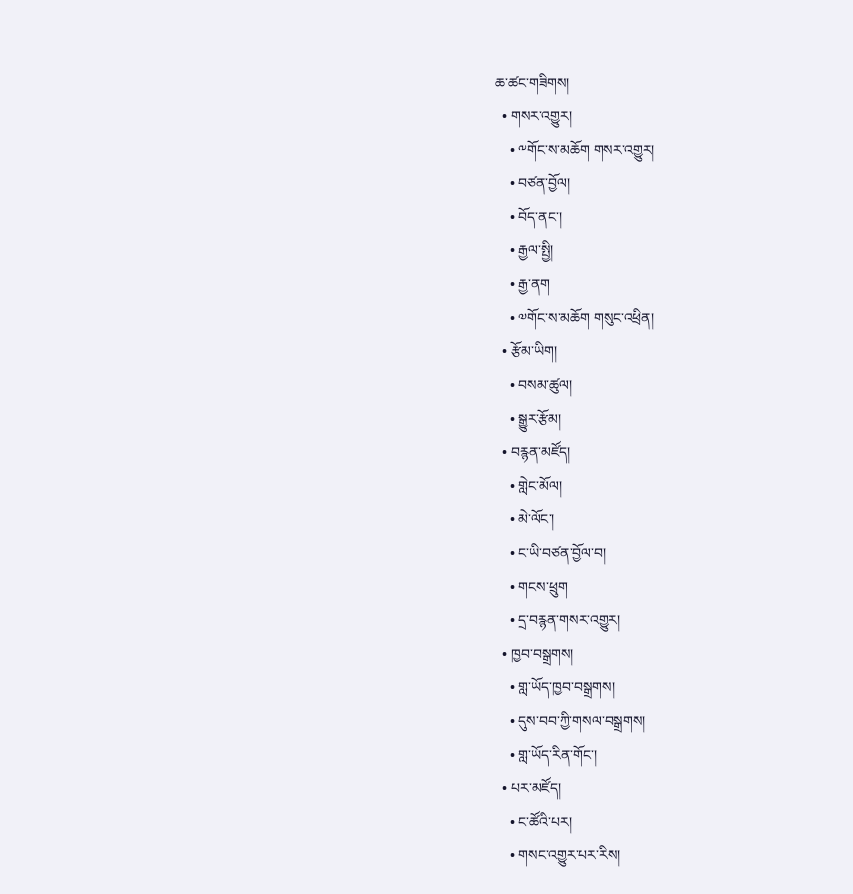ཆ་ཚང་གཟིགས།
  • གསར་འགྱུར།
    • ༸གོང་ས་མཆོག གསར་འགྱུར།
    • བཙན་བྱོལ།
    • བོད་ནང་།
    • རྒྱལ་སྤྱི།
    • རྒྱ་ནག
    • ༧གོང་ས་མཆོག གསུང་འཕྲིན།
  • རྩོམ་ཡིག།
    • བསམ་ཚུལ།
    • སྒྱུར་རྩོམ།
  • བརྙན་མཛོད།
    • གླེང་མོལ།
    • མེ་ལོང་།
    • ང་ཡི་བཙན་བྱོལ་བ།
    • གངས་ཕྲུག
    • དྲ་བརྙན་གསར་འགྱུར།
  • ཁྱབ་བསྒྲགས།
    • གླ་ཡོད་ཁྱབ་བསྒྲགས།
    • དུས་བབ་ཀྱི་གསལ་བསྒྲགས།
    • གླ་ཡོད་རིན་གོང་།
  • པར་མཛོད།
    • ང་ཚོའི་པར།
    • གསང་འགྱུར་པར་རིས།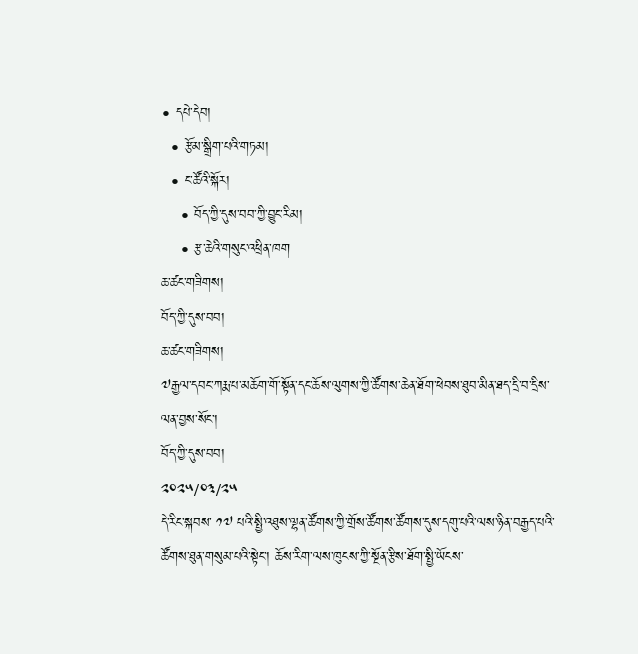• དཔེ་དེབ།
  • རྩོམ་སྒྲིག་པའི་གཏམ།
  • ང་ཚོའི་སྐོར།
    • བོད་ཀྱི་དུས་བབ་ཀྱི་བྱུང་རིམ།
    • རྩ་ཆེའི་གསུང་འཕྲིན་ཁག
ཆ་ཚང་གཟིགས།
བོད་ཀྱི་དུས་བབ།
ཆ་ཚང་གཟིགས།
༧རྒྱལ་དབང་ཀརྨ་པ་མཆོག་གོ་སྟོན་དང་ཆོས་ལུགས་ཀྱི་ཚོགས་ཆེན་ཐོག་ཕེབས་ཐུབ་མིན་ཐད་དྲི་བ་དྲིས་ལན་བྱས་སོང་།
བོད་ཀྱི་དུས་བབ།
༢༠༢༥/༠༣/༢༥
དེ་རིང་སྐབས་ ༡༧ པའི་སྤྱི་འཐུས་ལྷན་ཚོགས་ཀྱི་གྲོས་ཚོགས་ཚོགས་དུས་དགུ་པའི་ལས་ཉིན་བརྒྱད་པའི་ཚོགས་ཐུན་གསུམ་པའི་སྟེང་། ཆོས་རིག་ལས་ཁུངས་ཀྱི་སྔོན་རྩིས་ཐོག་སྤྱི་ཡོངས་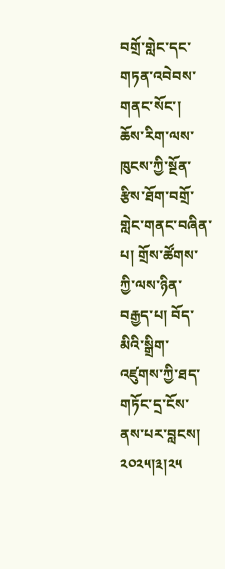བགྲོ་གླེང་དང་གཏན་འབེབས་གནང་སོང་།
ཆོས་རིག་ལས་ཁུངས་ཀྱི་སྔོན་རྩིས་ཐོག་བགྲོ་གླེང་གནང་བཞིན་པ། གྲོས་ཚོགས་ཀྱི་ལས་ཉིན་བརྒྱད་པ། བོད་མིའི་སྒྲིག་འཛུགས་ཀྱི་ཐད་གཏོང་དྲ་ངོས་ནས་པར་བླངས། ༢༠༢༥།༣།༢༥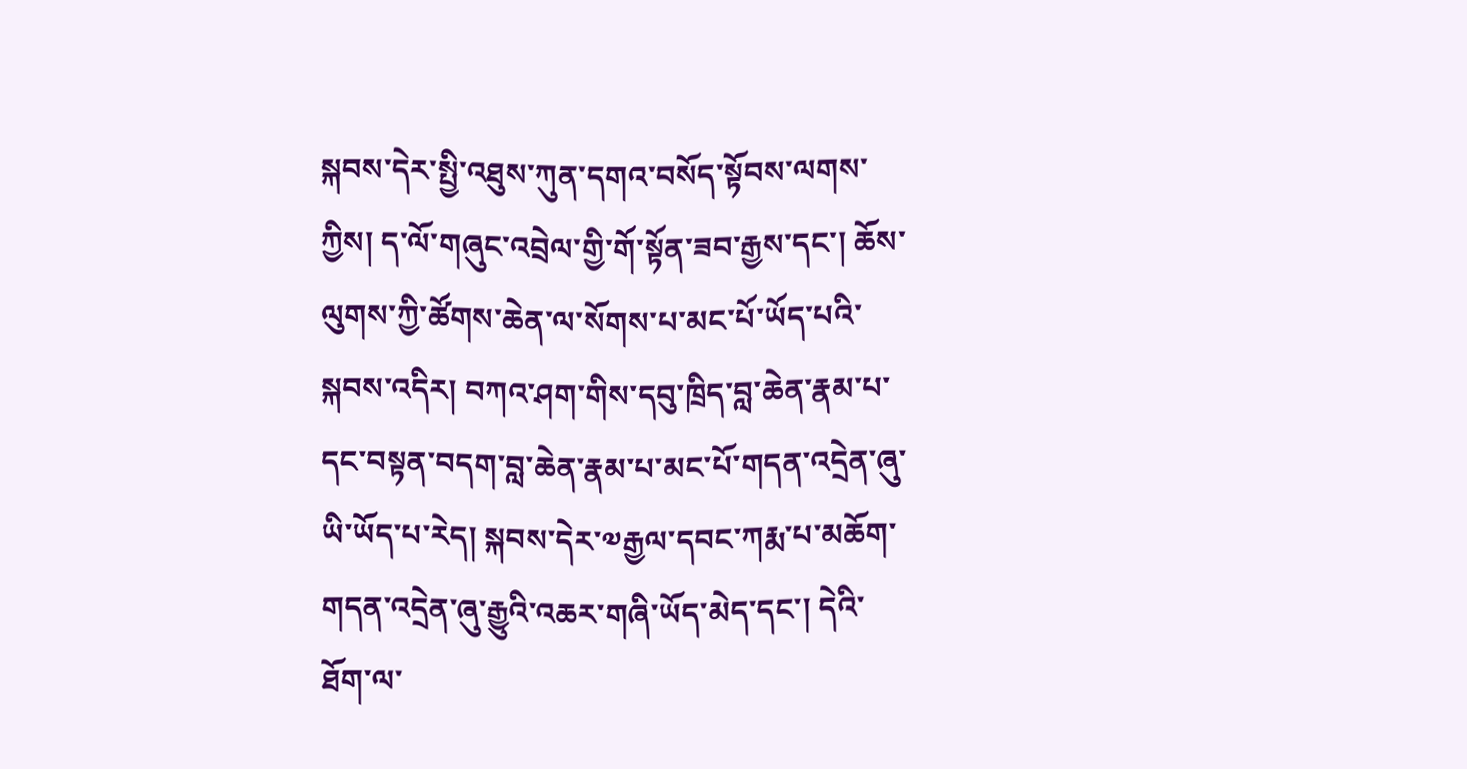སྐབས་དེར་སྤྱི་འཐུས་ཀུན་དགའ་བསོད་སྟོབས་ལགས་ཀྱིས། ད་ལོ་གཞུང་འབྲེལ་གྱི་གོ་སྟོན་ཟབ་རྒྱས་དང་། ཆོས་ལུགས་ཀྱི་ཚོགས་ཆེན་ལ་སོགས་པ་མང་པོ་ཡོད་པའི་སྐབས་འདིར། བཀའ་ཤག་གིས་དབུ་ཁྲིད་བླ་ཆེན་རྣམ་པ་དང་བསྟན་བདག་བླ་ཆེན་རྣམ་པ་མང་པོ་གདན་འདྲེན་ཞུ་ཡི་ཡོད་པ་རེད། སྐབས་དེར་༧རྒྱལ་དབང་ཀརྨ་པ་མཆོག་གདན་འདྲེན་ཞུ་རྒྱུའི་འཆར་གཞི་ཡོད་མེད་དང་། དེའི་ཐོག་ལ་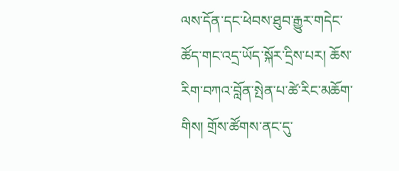ལས་དོན་དང་ཕེབས་ཐུབ་རྒྱུར་གདེང་ཚོད་གང་འདྲ་ཡོད་སྐོར་དྲིས་པར། ཆོས་རིག་བཀའ་བློན་སྤེན་པ་ཚེ་རིང་མཆོག་གིས། གྲོས་ཚོགས་ནང་དུ་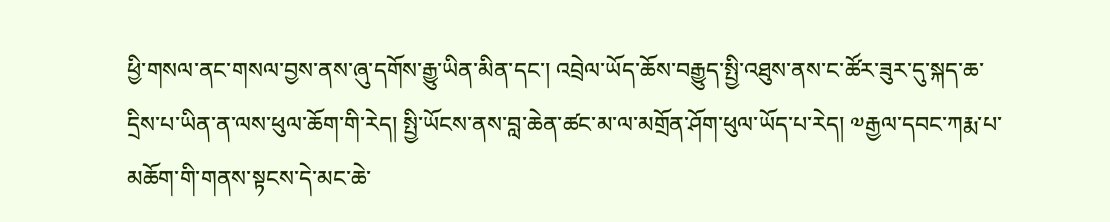ཕྱི་གསལ་ནང་གསལ་བྱས་ནས་ཞུ་དགོས་རྒྱུ་ཡིན་མིན་དང་། འབྲེལ་ཡོད་ཆོས་བརྒྱུད་སྤྱི་འཐུས་ནས་ང་ཚོར་ཟུར་དུ་སྐད་ཆ་དྲིས་པ་ཡིན་ན་ལས་ཕུལ་ཆོག་གི་རེད། སྤྱི་ཡོངས་ནས་བླ་ཆེན་ཚང་མ་ལ་མགྲོན་ཤོག་ཕུལ་ཡོད་པ་རེད། ༧རྒྱལ་དབང་ཀརྨ་པ་མཆོག་གི་གནས་སྟངས་དེ་མང་ཆེ་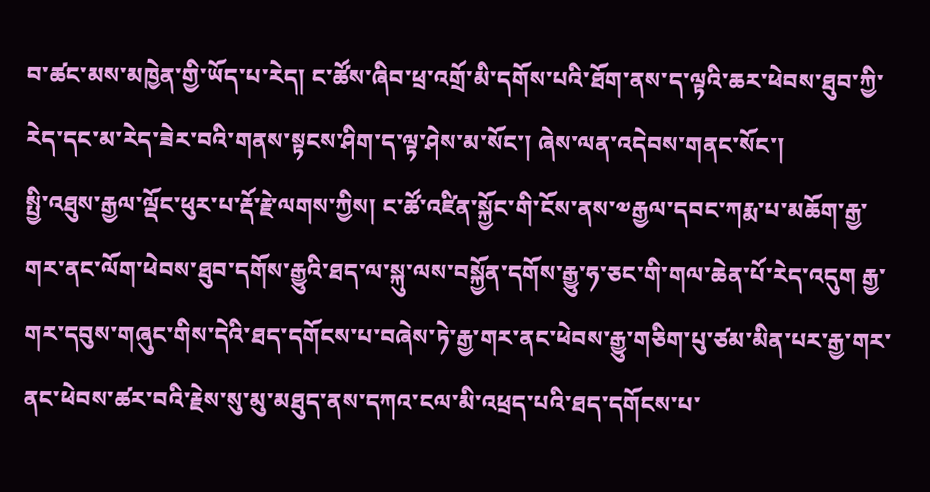བ་ཚང་མས་མཁྱེན་གྱི་ཡོད་པ་རེད། ང་ཚོས་ཞིབ་ཕྲ་འགྲོ་མི་དགོས་པའི་ཐོག་ནས་ད་ལྟའི་ཆར་ཕེབས་ཐུབ་ཀྱི་རེད་དང་མ་རེད་ཟེར་བའི་གནས་སྟངས་ཤིག་ད་ལྟ་ཤེས་མ་སོང་། ཞེས་ལན་འདེབས་གནང་སོང་།
སྤྱི་འཐུས་རྒྱལ་ལྡོང་ཕུར་པ་རྡོ་རྗེ་ལགས་ཀྱིས། ང་ཚོ་འཛིན་སྐྱོང་གི་ངོས་ནས་༧རྒྱལ་དབང་ཀརྨ་པ་མཆོག་རྒྱ་གར་ནང་ལོག་ཕེབས་ཐུབ་དགོས་རྒྱུའི་ཐད་ལ་སྐུ་ལས་བསྐྱོན་དགོས་རྒྱུ་ཧ་ཅང་གི་གལ་ཆེན་པོ་རེད་འདུག རྒྱ་གར་དབུས་གཞུང་གིས་དེའི་ཐད་དགོངས་པ་བཞེས་ཏེ་རྒྱ་གར་ནང་ཕེབས་རྒྱུ་གཅིག་པུ་ཙམ་མིན་པར་རྒྱ་གར་ནང་ཕེབས་ཚར་བའི་རྗེས་སུ་མུ་མཐུད་ནས་དཀའ་ངལ་མི་འཕྲད་པའི་ཐད་དགོངས་པ་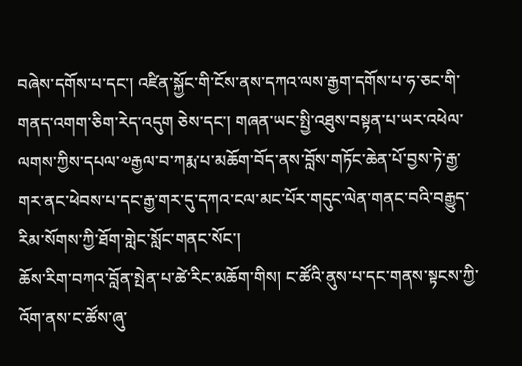བཞེས་དགོས་པ་དང་། འཛིན་སྐྱོང་གི་ངོས་ནས་དཀའ་ལས་རྒྱག་དགོས་པ་ཧ་ཅང་གི་གནད་འགག་ཅིག་རེད་འདུག ཅེས་དང་། གཞན་ཡང་སྤྱི་འཐུས་བསྟན་པ་ཡར་འཕེལ་ལགས་ཀྱིས་དཔལ་༧རྒྱལ་བ་ཀརྨ་པ་མཆོག་བོད་ནས་བློས་གཏོང་ཆེན་པོ་བྱས་ཏེ་རྒྱ་གར་ནང་ཕེབས་པ་དང་རྒྱ་གར་དུ་དཀའ་ངལ་མང་པོར་གདུང་ལེན་གནང་བའི་བརྒྱུད་རིམ་སོགས་ཀྱི་ཐོག་གླེང་སློང་གནང་སོང་།
ཆོས་རིག་བཀའ་བློན་སྤེན་པ་ཚེ་རིང་མཆོག་གིས། ང་ཚོའི་ནུས་པ་དང་གནས་སྟངས་ཀྱི་འོག་ནས་ང་ཚོས་ཞུ་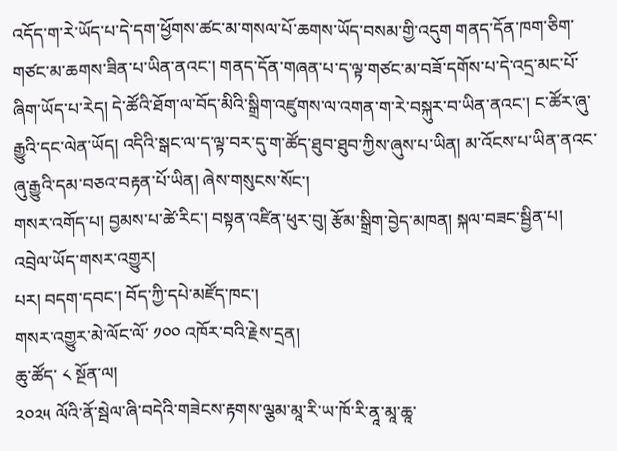འདོད་ག་རེ་ཡོད་པ་དེ་དག་ཕྱོགས་ཚང་མ་གསལ་པོ་ཆགས་ཡོད་བསམ་གྱི་འདུག གནད་དོན་ཁག་ཅིག་གཙང་མ་ཆགས་ཟིན་པ་ཡིན་ནའང་། གནད་དོན་གཞན་པ་ད་ལྟ་གཙང་མ་བཟོ་དགོས་པ་དེ་འདྲ་མང་པོ་ཞིག་ཡོད་པ་རེད། དེ་ཚོའི་ཐོག་ལ་བོད་མིའི་སྒྲིག་འཛུགས་ལ་འགན་ག་རེ་བསྐུར་བ་ཡིན་ནའང་། ང་ཚོར་ཞུ་རྒྱུའི་དང་ལེན་ཡོད། འདིའི་སྒང་ལ་ད་ལྟ་བར་དུ་ག་ཚོད་ཐུབ་ཐུབ་ཀྱིས་ཞུས་པ་ཡིན། མ་འོངས་པ་ཡིན་ནའང་ཞུ་རྒྱུའི་དམ་བཅའ་བརྟན་པོ་ཡིན། ཞེས་གསུངས་སོང་།
གསར་འགོད་པ། བྱམས་པ་ཚེ་རིང་། བསྟན་འཛིན་ཕུར་བུ། རྩོམ་སྒྲིག་བྱེད་མཁན། སྐལ་བཟང་སྦྱིན་པ།
འབྲེལ་ཡོད་གསར་འགྱུར།
པར། བདག་དབང་། བོད་ཀྱི་དཔེ་མཛོད་ཁང་།
གསར་འགྱུར་མེ་ལོང་ལོ་ ༡༠༠ འཁོར་བའི་རྗེས་དྲན།
ཆུ་ཚོད་ ༨ སྔོན་ལ།
༢༠༢༥ ལོའི་ནོ་སྦེལ་ཞི་བདེའི་གཟེངས་རྟགས་ལྕམ་མཱ་རི་ཡ་ཁོ་རི་ནཱ་མཱ་ཆཱ་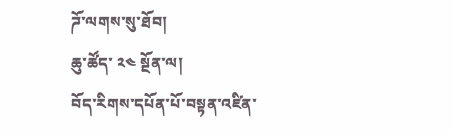ཌོ་ལགས་སུ་ཐོབ།
ཆུ་ཚོད་ ༢༤ སྔོན་ལ།
བོད་རིགས་དཔོན་པོ་བསྟན་འཛིན་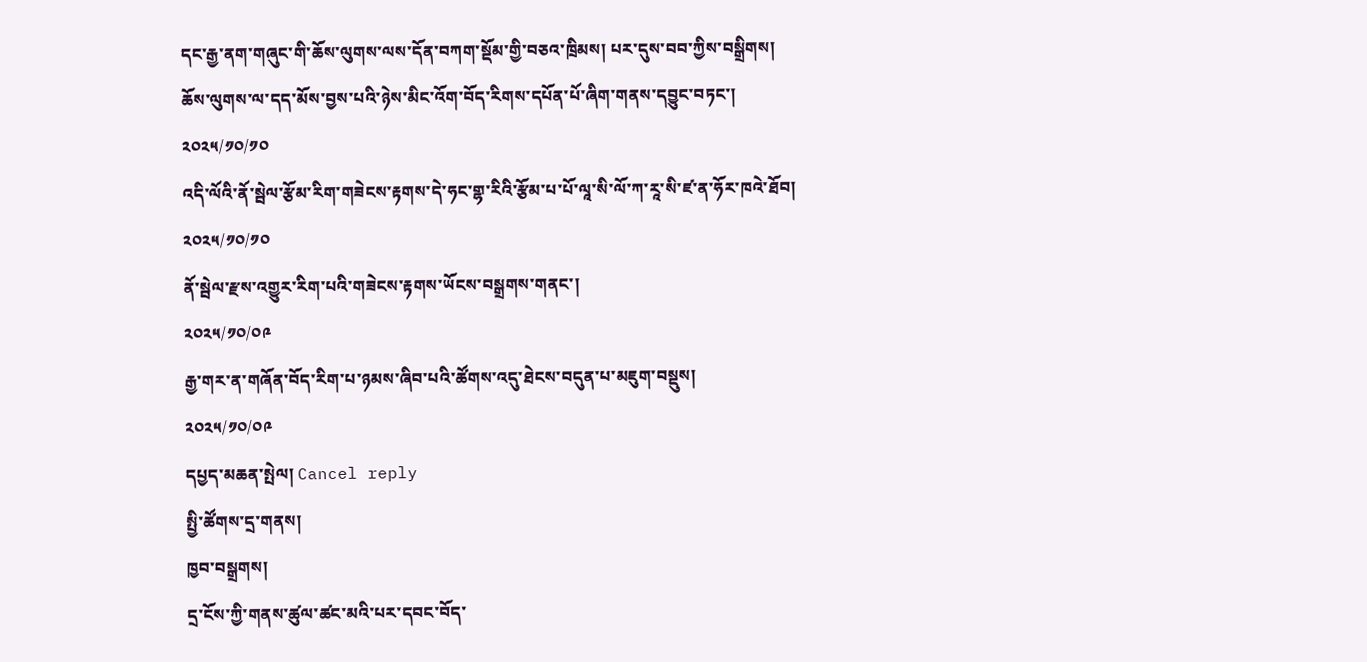དང་རྒྱ་ནག་གཞུང་གི་ཆོས་ལུགས་ལས་དོན་བཀག་སྡོམ་གྱི་བཅའ་ཁྲིམས། པར་དུས་བབ་ཀྱིས་བསྒྲིགས།
ཆོས་ལུགས་ལ་དད་མོས་བྱས་པའི་ཉེས་མིང་འོག་བོད་རིགས་དཔོན་པོ་ཞིག་གནས་དབྱུང་བཏང་།
༢༠༢༥/༡༠/༡༠
འདི་ལོའི་ནོ་སྦེལ་རྩོམ་རིག་གཟེངས་རྟགས་དེ་ཧང་གྷ་རིའི་རྩོམ་པ་པོ་ལཱ་སི་ལོ་ཀ་རཱ་སི་ཛ་ན་ཧོར་ཁའེ་ཐོབ།
༢༠༢༥/༡༠/༡༠
ནོ་སྦེལ་རྫས་འགྱུར་རིག་པའི་གཟེངས་རྟགས་ཡོངས་བསྒྲགས་གནང་།
༢༠༢༥/༡༠/༠༩
རྒྱ་གར་ན་གཞོན་བོད་རིག་པ་ཉམས་ཞིབ་པའི་ཚོགས་འདུ་ཐེངས་བདུན་པ་མཇུག་བསྡུས།
༢༠༢༥/༡༠/༠༩
དཔྱད་མཆན་སྤེལ། Cancel reply
སྤྱི་ཚོགས་དྲ་གནས།
ཁྱབ་བསྒྲགས།
དྲ་ངོས་ཀྱི་གནས་ཚུལ་ཚང་མའི་པར་དབང་བོད་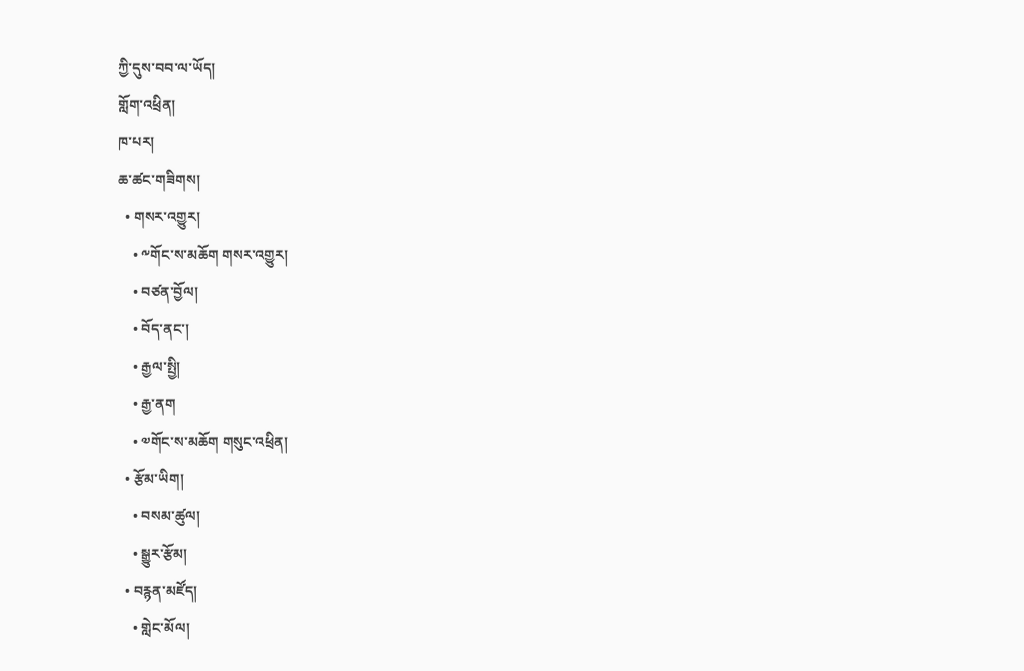ཀྱི་དུས་བབ་ལ་ཡོད།
གློག་འཕྲིན།
ཁ་པར།
ཆ་ཚང་གཟིགས།
  • གསར་འགྱུར།
    • ༸གོང་ས་མཆོག གསར་འགྱུར།
    • བཙན་བྱོལ།
    • བོད་ནང་།
    • རྒྱལ་སྤྱི།
    • རྒྱ་ནག
    • ༧གོང་ས་མཆོག གསུང་འཕྲིན།
  • རྩོམ་ཡིག།
    • བསམ་ཚུལ།
    • སྒྱུར་རྩོམ།
  • བརྙན་མཛོད།
    • གླེང་མོལ།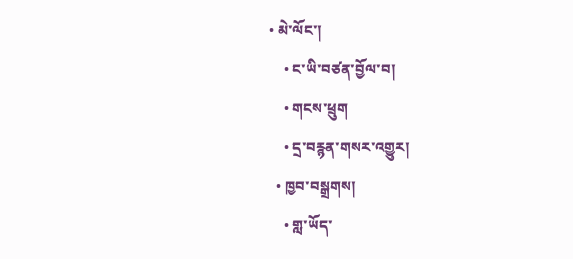• མེ་ལོང་།
    • ང་ཡི་བཙན་བྱོལ་བ།
    • གངས་ཕྲུག
    • དྲ་བརྙན་གསར་འགྱུར།
  • ཁྱབ་བསྒྲགས།
    • གླ་ཡོད་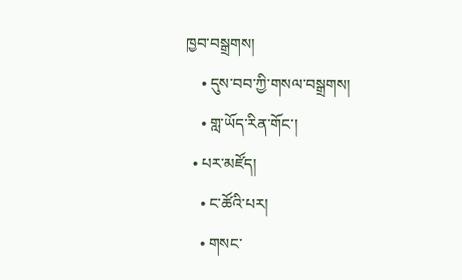ཁྱབ་བསྒྲགས།
    • དུས་བབ་ཀྱི་གསལ་བསྒྲགས།
    • གླ་ཡོད་རིན་གོང་།
  • པར་མཛོད།
    • ང་ཚོའི་པར།
    • གསང་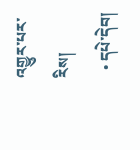འགྱུར་པར་རིས།
  • དཔེ་དེབ།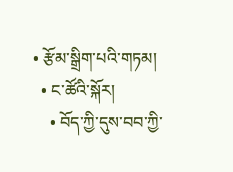• རྩོམ་སྒྲིག་པའི་གཏམ།
  • ང་ཚོའི་སྐོར།
    • བོད་ཀྱི་དུས་བབ་ཀྱི་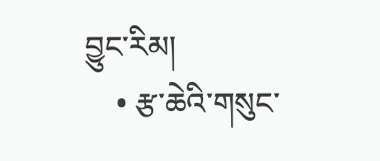བྱུང་རིམ།
    • རྩ་ཆེའི་གསུང་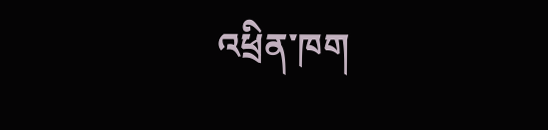འཕྲིན་ཁག